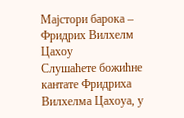Мајстори барока – Фридрих Вилхелм Цахоу
Слушаћете божићне кантате Фридриха Вилхелма Цахоуа, у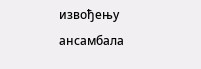извођењу ансамбала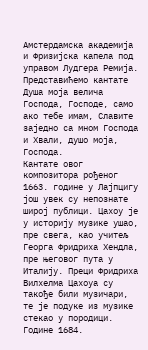Амстердамска академија и Фризијска капела под управом Лудгера Ремија. Представићемо кантате Душа моја велича Господа, Господе, само ако тебе имам, Славите заједно са мном Господа и Хвали, душо моја, Господа.
Кантате овог композитора рођеног 1663. године у Лајпцигу још увек су непознате широј публици. Цахоу је у историју музике ушао, пре свега, као учитељ Георга Фридриха Хендла, пре његовог пута у Италију. Преци Фридриха Вилхелма Цахоуа су такође били музичари, те је подуке из музике стекао у породици. Године 1684.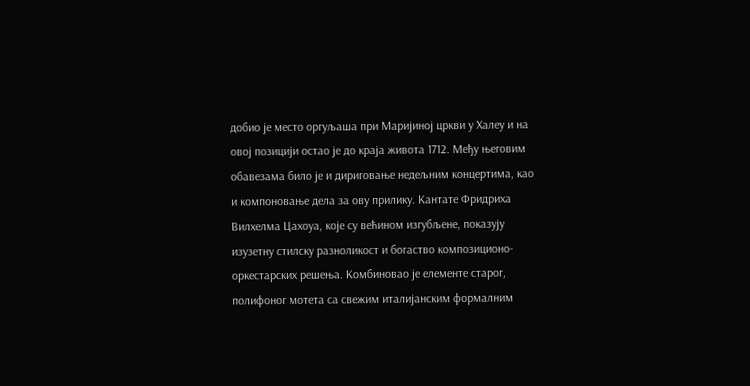добио је место оргуљаша при Маријиној цркви у Халеу и на овој позицији остао је до краја живота 1712. Међу његовим обавезама било је и дириговање недељним концертима, као и компоновање дела за ову прилику. Кантате Фридриха Вилхелма Цахоуа, које су већином изгубљене, показују изузетну стилску разноликост и богаство композиционо-оркестарских решења. Комбиновао је елементе старог, полифоног мотета са свежим италијанским формалним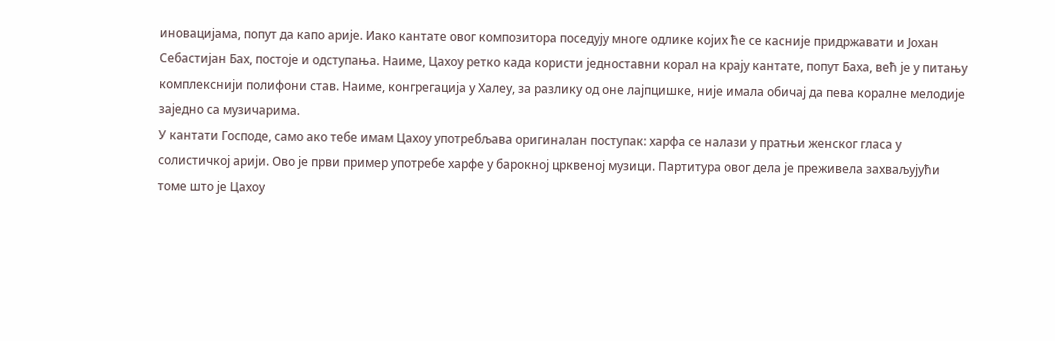иновацијама, попут да капо арије. Иако кантате овог композитора поседују многе одлике којих ће се касније придржавати и Јохан Себастијан Бах, постоје и одступања. Наиме, Цахоу ретко када користи једноставни корал на крају кантате, попут Баха, већ је у питању комплекснији полифони став. Наиме, конгрегација у Халеу, за разлику од оне лајпцишке, није имала обичај да пева коралне мелодије заједно са музичарима.
У кантати Господе, само ако тебе имам Цахоу употребљава оригиналан поступак: харфа се налази у пратњи женског гласа у солистичкој арији. Ово је први пример употребе харфе у барокној црквеној музици. Партитура овог дела је преживела захваљујући томе што је Цахоу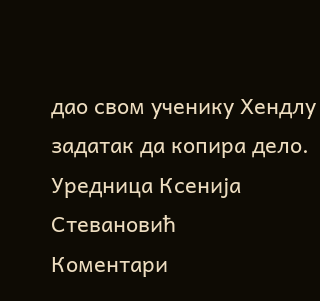дао свом ученику Хендлу задатак да копира дело.
Уредница Ксенија Стевановић
Коментари